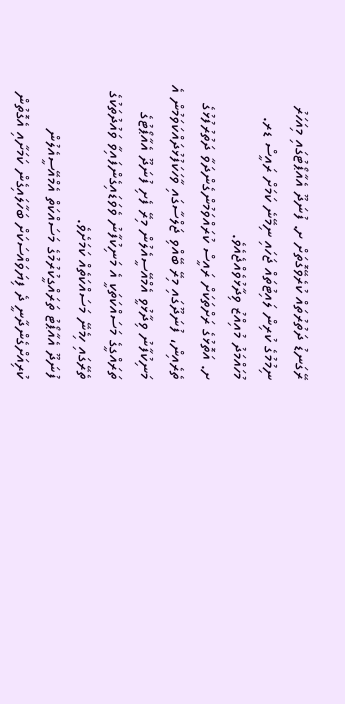ރޭގަނޑު ދަތުރުތައް ކުރެވޭގޮތަށް ށ. ފުނަދޫ އެއާޕޯޓުގައި މިއަހަރު ނިމުމުގެ ކުރިން ލައިޓުތައް ޖަހައި ނިމޭނެ ކަމަށް ރައީސް ޑރ. މުހައްމަދު މުއިއްޒު ވިދާޅުވެއްޖެއެވެ.
ށ. އަތޮޅުގެ ރަށްތަކަށް ރައީސް ކުރައްވަމުންގެންދަވާ ދަތުރުފުޅުގެ ތެރެއިން، ފުނަދޫގައި މިރޭ ބޭއްވި ޖަލްސާގައި ވާހަކަފުޅުދައްކަވަމުން އެ މަނިކުފާނު ވިދާޅުވީ އެމްއޭސީއެލުން މިރޭ ފެށި ފުނަދޫ އެއާޕޯޓުގެ ތަރައްގީގެ މަސައްކަތަކީ އެ މަނިކުފާނު ވެވަޑައިގެންފައިވާ ވައުދުތަކުގެ ތެރޭގައި ހިމެނޭ މަސައްކަތެއް ކަމަށެވެ.
ފުނަދޫ އެއާޕޯޓު ތަރައްގީކުރުމުގެ މަސައްކަތް އެމްއޭސީއެލުން ކުރިއަށްގެންދާނީ ދެ ފިޔަވައްސަކަށް ބަހާލައިގެން ކަމަށާއި އެގޮތުން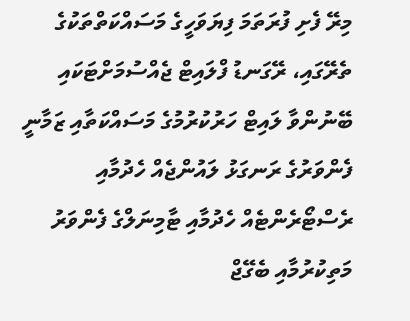މިރޭ ފެށި ފުރަތަމަ ފިޔަވަހީގެ މަސައްކަތްތަކުގެ ތެރޭގައި، ރޭގަނޑު ފްލައިޓް ޖެއްސުމަށްޓަކައި ބޭނުންވާ ލައިޓް ހަރުކުރުމުގެ މަސައްކަތާއި ޒަމާނީ ފެންވަރުގެ ރަނގަޅު ލައުންޖެއް ހެދުމާއި ރެސްޓޯރެންޓެއް ހެދުމާއި ޓާމިނަލްގެ ފެންވަރު މަތިކުރުމާއި ބެގޭޖް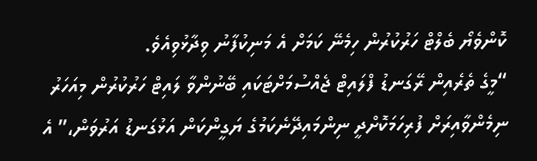ކޮންވެޔޯ ބެލްޓް ހަރުކުރުން ހިމެނޭ ކަމަށް އެ މަނިކުފާނު ވިދާޅުވިއެވެ.
“މީގެ ތެރެއިން ރޭގަނޑު ފްލައިޓް ޖެއްސުމަށްޓަކައި ބޭނުންވާ ލައިޓް ހަރުކުރުން މިއަހަރު ނިމެންވާއިރަށް ފުރިހަމަކޮށްދީ ނިންމައިދޭނެކަމުގެ ޔަގީންކަން އަޅުގަނޑު އަރުވަން،” އެ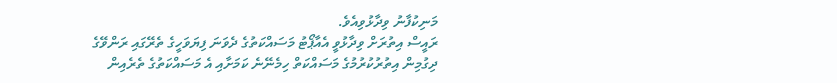މަނިކުފާނު ވިދާޅުވިއެވެ.
ރައީސް އިތުރަށް ވިދާޅުވީ އެއާޕޯޓު މަސައްކަތުގެ ދެވަނަ ފިޔަވަހީގެ ތެރޭގައި ރަންވޭގެ ދިގުމިން އިތުރުކުރުމުގެ މަސައްކަތް ހިމެނޭނެ ކަމަށާއި އެ މަސައްކަތުގެ ތެރެއިން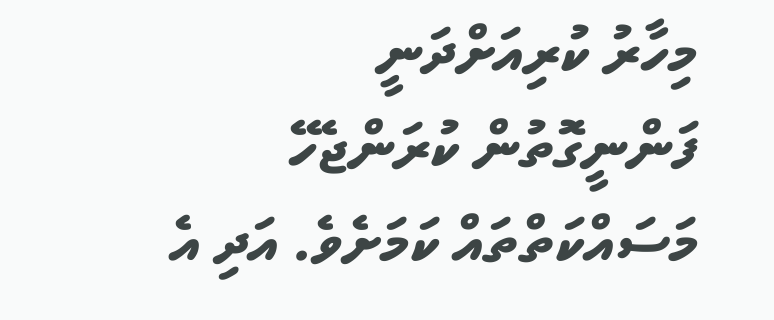މިހާރު ކުރިއަށްދަނީ ފަންނީގޮތުން ކުރަންޖެހޭ މަސައްކަތްތައް ކަމަށެވެ. އަދި އެ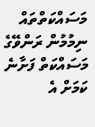މަސައްކަތްތައް ނިމުމުން ރަންވޭގެ މަސައްކަތް ފަށާނެ ކަމަށް އެ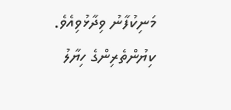މަނިކުފާނު ވިދާޅުވިއެވެ.
ކިޔުންތެރިންގެ ހިޔާލު